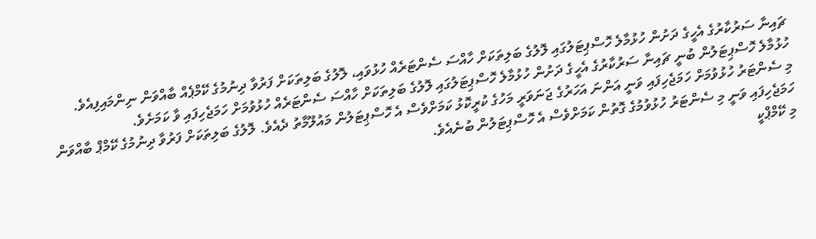ޗައިނާ ސަރުކާރުގެ އެހީގެ ދަށުން ހުޅުމާލެ ހޮސްޕިޓަލުގައި ލޮލުގެ ބަލިތަކަށް ހާއްސަ ސެންޓަރެއް ހުޅުވައި، ލޮލުގެ ބަލިތަކަށް ފަރުވާ ދިނުމުގެ ކޭމްޕެއް ބާއްވަން ނިންމައިފިއެވެ.
ހުޅުމާލެ ހޮސްޕިޓަލުން ބުނީ ޗައިނާ ސަރުކާރުގެ އެހީގެ ދަށުން ހުޅުމާލެ ހޮސްޕިޓަލުގައި ލޮލުގެ ބަލިތަކަށް ހާއްސަ ސެންޓަރެއް ހުޅުވުމަށް ހަމަޖެހިފައި ވާ ކަމަށެވެ.
މި ސެންޓަރު ހުޅުވުމަށް ހަމަޖެހިފައި ވަނީ އަންނަ އަހަރުގެ ޖަނަވަރީ މަހުގެ ކުރީކޮޅު ކަމަށްވެސް އެ ހޮސްޕިޓަލުން މައުލޫމާތު ދެއެވެ. ލޮލުގެ ބަލިތަކަށް ފަރުވާ ދިނުމުގެ ކޭމްޕް ބާއްވަން ހަމަޖެހިފައި ވަނީ މި ސެންޓަރު ހުޅުވުމުގެ ގޮތުން ކަމަށްވެސް އެ ހޮސްޕިޓަލުން ބުނެއެވެ.
މި ކޭމްޕްކީ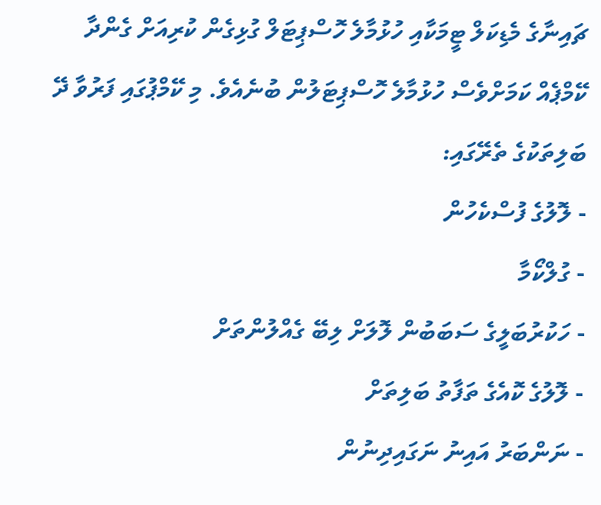ޗައިނާގެ މެޑިކަލް ޓީމަކާއި ހުޅުމާލެ ހޮސްޕިޓަލް ގުޅިގެން ކުރިއަށް ގެންދާ ކޭމްޕެއް ކަމަށްވެސް ހުޅުމާލެ ހޮސްޕިޓަލުން ބުނެއެވެ. މި ކޭމްޕުގައި ފަރުވާ ދޭ ބަލިތަކުގެ ތެރޭގައި:
- ލޮލުގެ ފުސްކެހުން
- ގުލްކޯމާ
- ހަކުރުބަލީގެ ސަބަބުން ލޮލަށް ލިބޭ ގެއްލުންތަށް
- ލޮލުގެ ކޮއެގެ ތަފާތު ބަލިތަށް
- ނަންބަރު އައިނު ނަގައިދިނުން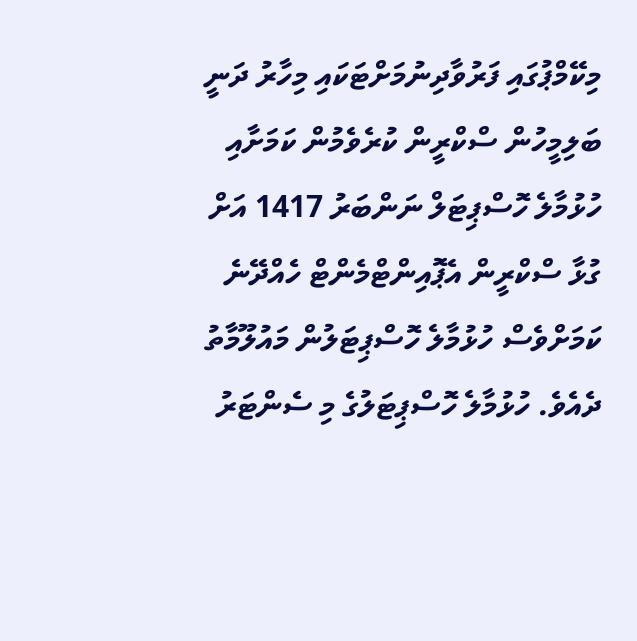މިކޭމްޕުގައި ފަރުވާދިނުމަށްޓަކައި މިހާރު ދަނީ ބަލިމީހުން ސްކްރީން ކުރެވެމުން ކަމަށާއި ހުޅުމާލެ ހޮސްޕިޓަލް ނަންބަރު 1417 އަށް ގުޅާ ސްކްރީން އެޕޮއިންޓްމެންޓް ހެއްދޭނެ ކަމަށްވެސް ހުޅުމާލެ ހޮސްޕިޓަލުން މައުލޫމާތު ދެއެވެ. ހުޅުމާލެ ހޮސްޕިޓަލުގެ މި ސެންޓަރު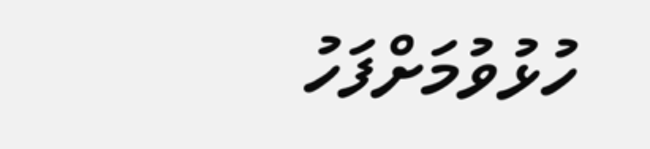ހުޅުވުމަށްފަހު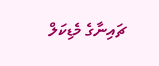ޗައިނާގެ މެޑިކަލް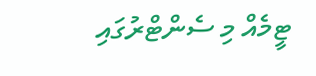ޓީމެއް މި ސެންޓްރުގައި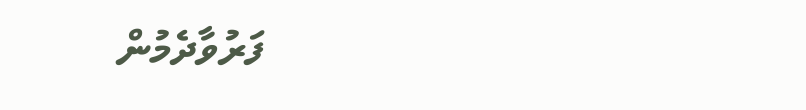ފަރުވާދެމުން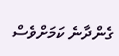ގެންދާނެ ކަމަށްވެސް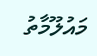މައުލޫމާތު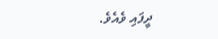ދީފައި ވެއެވެ.